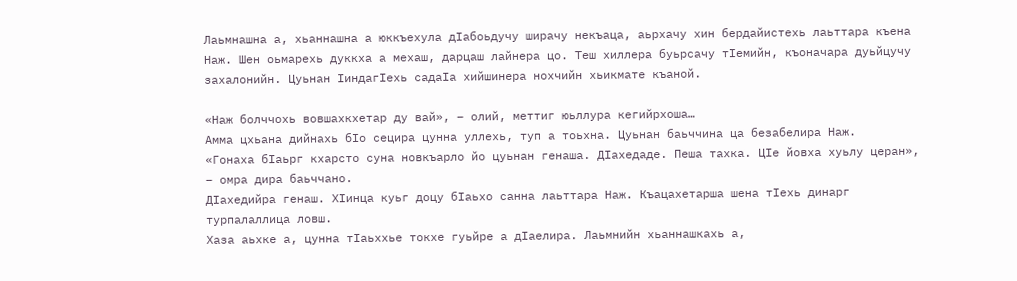Лаьмнашна а, хьаннашна а юккъехула дIабоьдучу ширачу некъаца, аьрхачу хин бердайистехь лаьттара къена Наж. Шен оьмарехь дуккха а мехаш, дарцаш лайнера цо. Теш хиллера буьрсачу тIемийн, къоначара дуьйцучу захалонийн. Цуьнан IиндагIехь садаIа хийшинера нохчийн хьикмате къаной.

«Наж болччохь вовшахкхетар ду вай», – олий, меттиг юьллура кегийрхоша…
Амма цхьана дийнахь бIо сецира цунна уллехь, туп а тоьхна. Цуьнан баьччина ца безабелира Наж.
«Гонаха бIаьрг кхарсто суна новкъарло йо цуьнан генаша. ДIахедаде. Пеша тахка. ЦIе йовха хуьлу церан», – омра дира баьччано.
ДIахедийра генаш. ХIинца куьг доцу бIаьхо санна лаьттара Наж. Къацахетарша шена тIехь динарг турпалаллица ловш.
Хаза аьхке а, цунна тIаьххье токхе гуьйре а дIаелира. Лаьмнийн хьаннашкахь а,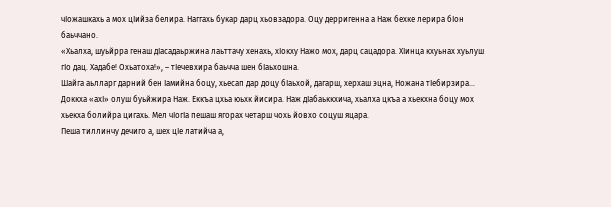чIожашкахь а мох цIийза белира. Наггахь букар дарц хьовзадора. Оцу дерригенна а Наж бехке лерира бIон баьччано.
«Хьалха, шуьйрра генаш дIасадаьржина лаьттачу хенахь, хIокху Нажо мох, дарц сацадора. ХIинца кхуьнах хуьлуш гIо дац. Хадабе! Охьатоха!», – тIечевхира баьчча шен бIаьхошна.
Шайга аьлларг дарний бен Iамийна боцу, хьесап дар доцу бIаьхой, дагарш, херхаш эцна, Ножана тIебирзира… Доккха «ахI» олуш буьйжира Наж. Еккъа цхьа юьхк йисира. Наж дIабаьккхича, хьалха цкъа а хьекхна боцу мох хьекха болийра цигахь. Мел чIогIа пешаш ягорах четарш чохь йовхо соцуш яцара.
Пеша тиллинчу дечиго а, шех цIе латийча а,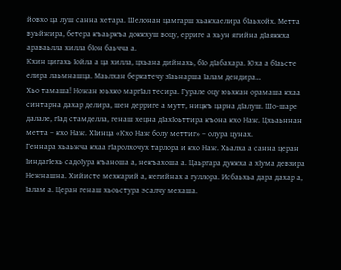йовхо ца луш санна хетара. Шелонан цамгарш хьакхаелира бIаьхойх. Метта вуьйжира, бетера къаьркъа доккхуш воцу, ерриге а хьун ягийна дIаяккха араваьлла хилла бIон баьчча а.
Кхин цигахь Iойла а ца хилла, цхьана дийнахь, бIо дIабахара. Юха а бIаьсте елира лаьмнашца. Маьлхан беркатечу зIаьнарша Iалам дендира…
Хьо тамаша! Ножан юьхко маргIал тесира. Гурале оцу юьхкан орамаша кхаа синтарна дахар делира, шен дерриге а мутт, ницкъ царна дIалуш. Шо-шаре далале, гIад стамделла, генаш хецна дIахIоьттира къона кхо Наж. Цхьаьннан метта – кхо Наж. ХIинца «Кхо Наж болу меттиг» – олура цунах.
Геннара хьаьжча кхаа гIаролхочух тарлора и кхо Наж. Хьалха а санна церан IиндагIехь садоIура къаноша а, некъахоша а. Цаьргара дуккха а хIума девзира Нежнашна. Хийисте мехкарий а, кегийнах а гуллора. Исбаьхьа дара дахар а, Iалам а. Церан генаш хьоьстура эсалчу мехаша.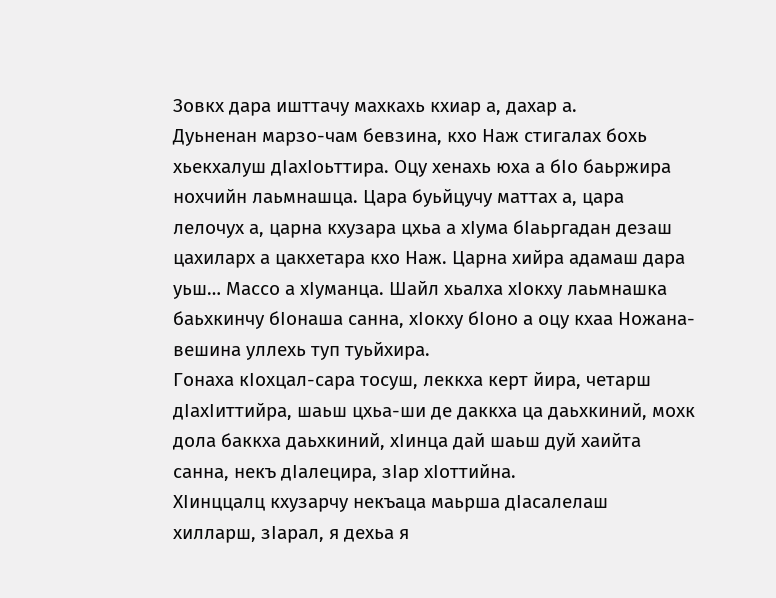Зовкх дара ишттачу махкахь кхиар а, дахар а.
Дуьненан марзо-чам бевзина, кхо Наж стигалах бохь хьекхалуш дIахIоьттира. Оцу хенахь юха а бIо баьржира нохчийн лаьмнашца. Цара буьйцучу маттах а, цара лелочух а, царна кхузара цхьа а хIума бIаьргадан дезаш цахиларх а цакхетара кхо Наж. Царна хийра адамаш дара уьш… Массо а хIуманца. Шайл хьалха хIокху лаьмнашка баьхкинчу бIонаша санна, хIокху бIоно а оцу кхаа Ножана-вешина уллехь туп туьйхира.
Гонаха кIохцал-сара тосуш, леккха керт йира, четарш дIахIиттийра, шаьш цхьа-ши де даккха ца даьхкиний, мохк дола баккха даьхкиний, хIинца дай шаьш дуй хаийта санна, некъ дIалецира, зIар хIоттийна.
ХIинццалц кхузарчу некъаца маьрша дIасалелаш хилларш, зIарал, я дехьа я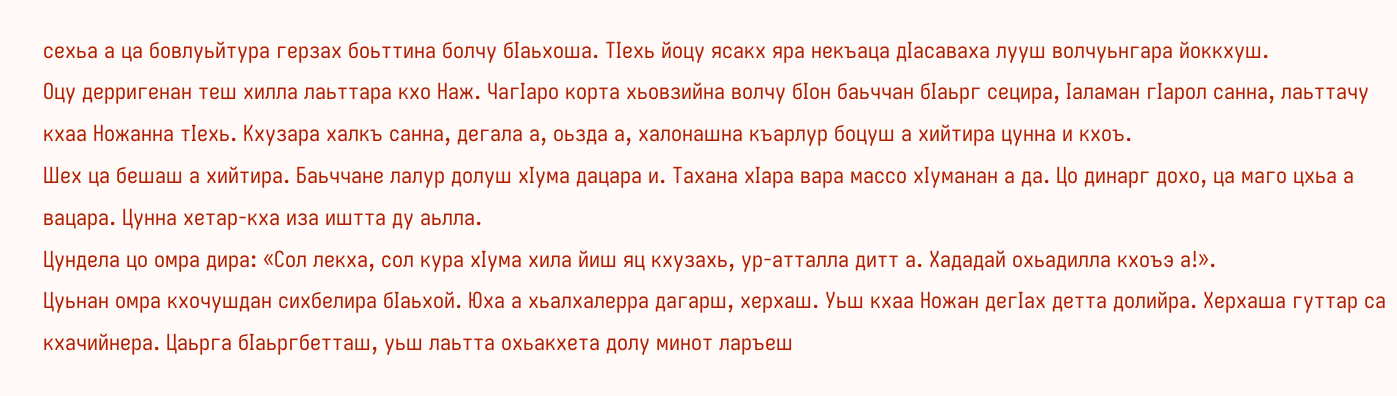сехьа а ца бовлуьйтура герзах боьттина болчу бIаьхоша. ТIехь йоцу ясакх яра некъаца дIасаваха лууш волчуьнгара йоккхуш.
Оцу дерригенан теш хилла лаьттара кхо Наж. ЧагIаро корта хьовзийна волчу бIон баьччан бIаьрг сецира, Iаламан гIарол санна, лаьттачу кхаа Ножанна тIехь. Кхузара халкъ санна, дегала а, оьзда а, халонашна къарлур боцуш а хийтира цунна и кхоъ.
Шех ца бешаш а хийтира. Баьччане лалур долуш хIума дацара и. Тахана хIара вара массо хIуманан а да. Цо динарг дохо, ца маго цхьа а вацара. Цунна хетар-кха иза иштта ду аьлла.
Цундела цо омра дира: «Сол лекха, сол кура хIума хила йиш яц кхузахь, ур-атталла дитт а. Хададай охьадилла кхоъэ а!».
Цуьнан омра кхочушдан сихбелира бIаьхой. Юха а хьалхалерра дагарш, херхаш. Уьш кхаа Ножан дегIах детта долийра. Херхаша гуттар са кхачийнера. Цаьрга бIаьргбетташ, уьш лаьтта охьакхета долу минот ларъеш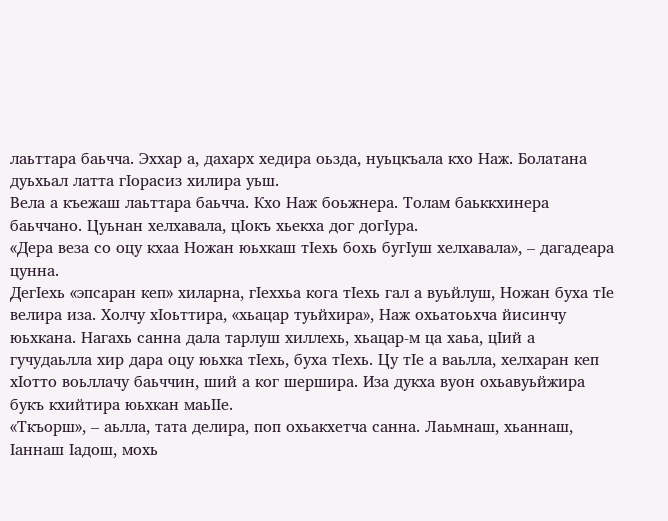лаьттара баьчча. Эххар а, дахарх хедира оьзда, нуьцкъала кхо Наж. Болатана дуьхьал латта гIорасиз хилира уьш.
Вела а къежаш лаьттара баьчча. Кхо Наж боьжнера. Толам баьккхинера баьччано. Цуьнан хелхавала, цIокъ хьекха дог догIура.
«Дера веза со оцу кхаа Ножан юьхкаш тIехь бохь бугIуш хелхавала», – дагадеара цунна.
ДегIехь «эпсаран кеп» хиларна, гIеххьа кога тIехь гал а вуьйлуш, Ножан буха тIе велира иза. Холчу хIоьттира, «хьацар туьйхира», Наж охьатоьхча йисинчу юьхкана. Нагахь санна дала тарлуш хиллехь, хьацар-м ца хаьа, цIий а гучудаьлла хир дара оцу юьхка тIехь, буха тIехь. Цу тIе а ваьлла, хелхаран кеп хIотто воьллачу баьччин, ший а ког шершира. Иза дукха вуон охьавуьйжира букъ кхийтира юьхкан маьIIе.
«Ткъорш», – аьлла, тата делира, поп охьакхетча санна. Лаьмнаш, хьаннаш, Iаннаш Iадош, мохь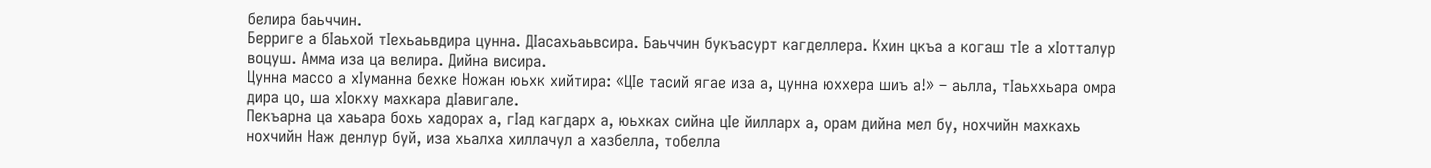белира баьччин.
Берриге а бIаьхой тIехьаьвдира цунна. ДIасахьаьвсира. Баьччин букъасурт кагделлера. Кхин цкъа а когаш тIе а хIотталур воцуш. Амма иза ца велира. Дийна висира.
Цунна массо а хIуманна бехке Ножан юьхк хийтира: «ЦIе тасий ягае иза а, цунна юххера шиъ а!» – аьлла, тIаьххьара омра дира цо, ша хIокху махкара дIавигале.
Пекъарна ца хаьара бохь хадорах а, гIад кагдарх а, юьхках сийна цIе йилларх а, орам дийна мел бу, нохчийн махкахь нохчийн Наж денлур буй, иза хьалха хиллачул а хазбелла, тобелла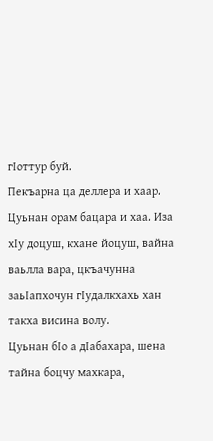гIоттур буй.
Пекъарна ца деллера и хаар. Цуьнан орам бацара и хаа. Иза хIу доцуш, кхане йоцуш, вайна ваьлла вара, цкъачунна заьIапхочун гIудалкхахь хан такха висина волу.
Цуьнан бIо а дIабахара, шена тайна боцчу махкара,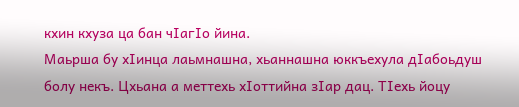кхин кхуза ца бан чIагIо йина.
Маьрша бу хIинца лаьмнашна, хьаннашна юккъехула дIабоьдуш болу некъ. Цхьана а меттехь хIоттийна зIар дац. ТIехь йоцу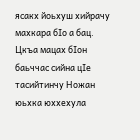ясакх йоьхуш хийрачу махкара бIо а бац.
Цкъа мацах бIон баьччас сийна цIе тасийтинчу Ножан юьхка юххехула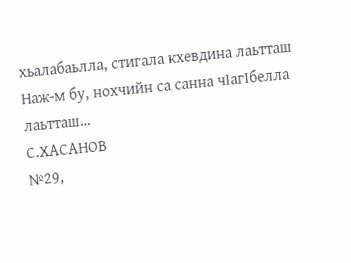хьалабаьлла, стигала кхевдина лаьтташ Наж-м бу, нохчийн са санна чIагIбелла лаьтташ…
С.ХАСАНОВ
№29,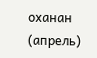оханан (апрель)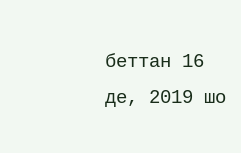беттан 16 де, 2019 шо